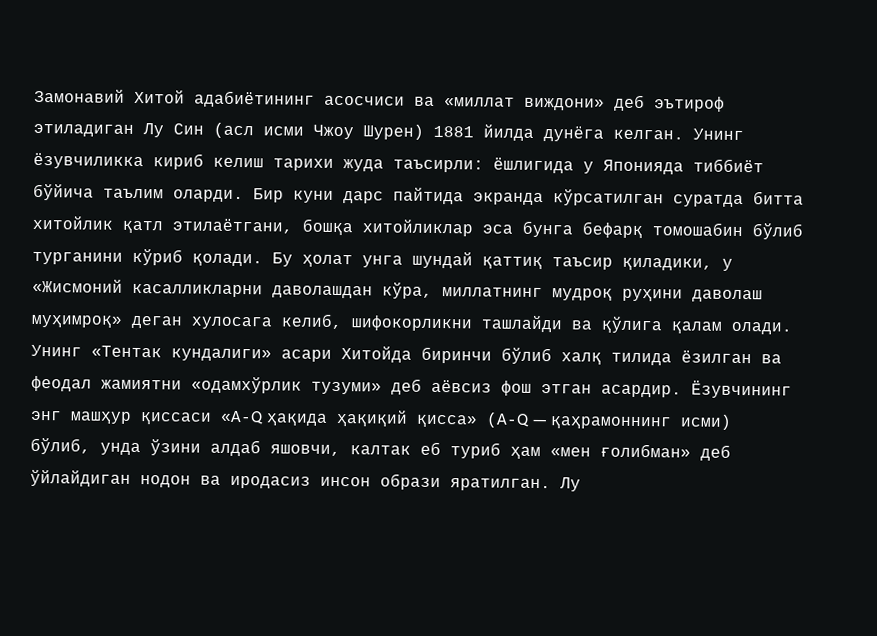Замонавий Хитой адабиётининг асосчиси ва «миллат виждони» деб эътироф этиладиган Лу Син (асл исми Чжоу Шурен) 1881 йилда дунёга келган. Унинг ёзувчиликка кириб келиш тарихи жуда таъсирли: ёшлигида у Японияда тиббиёт бўйича таълим оларди. Бир куни дарс пайтида экранда кўрсатилган суратда битта хитойлик қатл этилаётгани, бошқа хитойликлар эса бунга бефарқ томошабин бўлиб турганини кўриб қолади. Бу ҳолат унга шундай қаттиқ таъсир қиладики, у «Жисмоний касалликларни даволашдан кўра, миллатнинг мудроқ руҳини даволаш муҳимроқ» деган хулосага келиб, шифокорликни ташлайди ва қўлига қалам олади. Унинг «Тентак кундалиги» асари Хитойда биринчи бўлиб халқ тилида ёзилган ва феодал жамиятни «одамхўрлик тузуми» деб аёвсиз фош этган асардир. Ёзувчининг энг машҳур қиссаси «А-Q ҳақида ҳақиқий қисса» (А-Q — қаҳрамоннинг исми) бўлиб, унда ўзини алдаб яшовчи, калтак еб туриб ҳам «мен ғолибман» деб ўйлайдиган нодон ва иродасиз инсон образи яратилган. Лу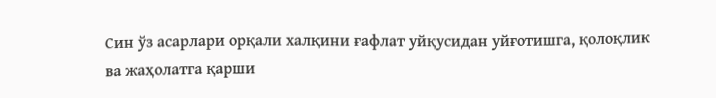Син ўз асарлари орқали халқини ғафлат уйқусидан уйғотишга, қолоқлик ва жаҳолатга қарши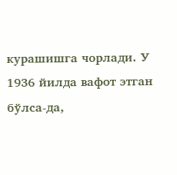курашишга чорлади. У 1936 йилда вафот этган бўлса-да,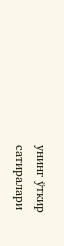унинг ўткир сатиралари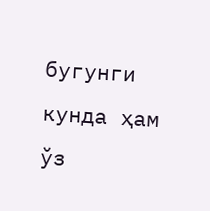бугунги кунда ҳам ўз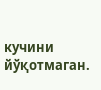кучини йўқотмаган.